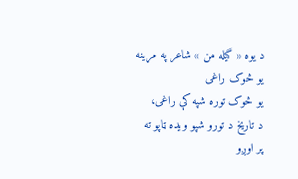د يوه « گيله من » شاعر په مړينه
يو څوک راغی
يو څوک توره شپه کې راغی،
د تاريخ د تورو شپو ويده ټاپو ته
پر اوږو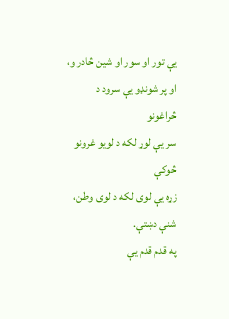يې تور او سور او شين څادر و،
او پر شونډو يې سرود د څراغونو
سر يې لوړ لکه د لويو غرونو څوکې
زړه يې لوی لکه د لوی وطن، شنې دښتې.
په قدم قدم يې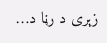زېری د رڼا د…